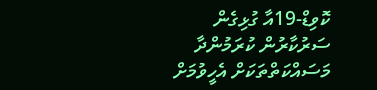ކޮވިޑް-19އާ ގުޅިގެން ސަރުކާރުން ކުރަމުންދާ މަސައްކަތްތަކަށް އެހީވުމަށް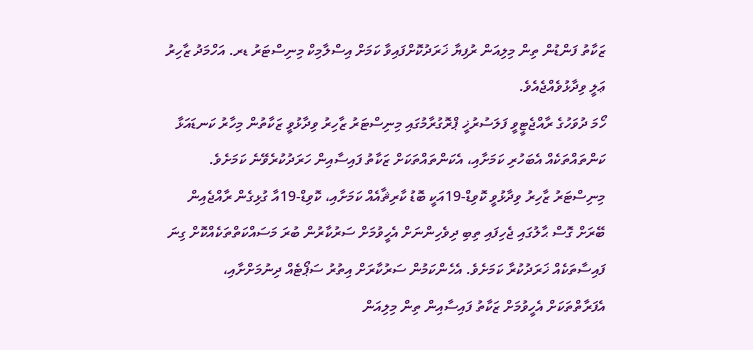ޒަކާތު ފަންޑުން ތިން މިލިއަން ރުފިޔާ ޚަރަދުކޮށްފައިވާ ކަމަށް އިސްލާމިކް މިނިސްޓަރު ޑރ. އަހްމަދު ޒާހިރު ޢަލީ ވިދާޅުވެއްޖެއެވެ.
ހޯމަ ދުވަހުގެ ރާއްޖެޓީވީ ފަލަސުރުޚީ ޕްރޮގުރާމުގައި މިނިސްޓަރު ޒާހިރު ވިދާޅުވީ ޒަކާތުން މިހާރު ކަނޑައަޅާ ކަންތައްތަކެއް އެބަހުރި ކަމަށާއި، އެކަންތައްތަކަށް ޒަކާތު ފައިސާއިން ހަރަދުކުރެވޭނެ ކަމަށެވެ.
މިނިސްޓަރު ޒާހިރު ވިދާޅުވީ ކޮވިޑް-19އަކީ ބޮޑު ކާރިޘާއެއް ކަމަށާއި، ކޮވިޑް-19އާ ގުޅިގެން ރާއްޖެއިން ބޭރަށް ގޮސް ޙާލުގައި ޖެހިފައި ތިބި ދިވެހިންނަށް އެހީވުމަށް ސަރުކާރުން ބުރަ މަސައްކަތްތަކެއްކޮށް ގިނަ ފައިސާތަކެއް ޚަރަދުކުރާ ކަމަށެވެ. އެހެންކަމުން ސަރުކާރަށް އިތުރު ސަޕޯޓެއް ދިނުމަށްށާއި، އެފަރާތްތަކަށް އެހީވުމަށް ޒަކާތު ފައިސާއިން ތިން މިލިއަން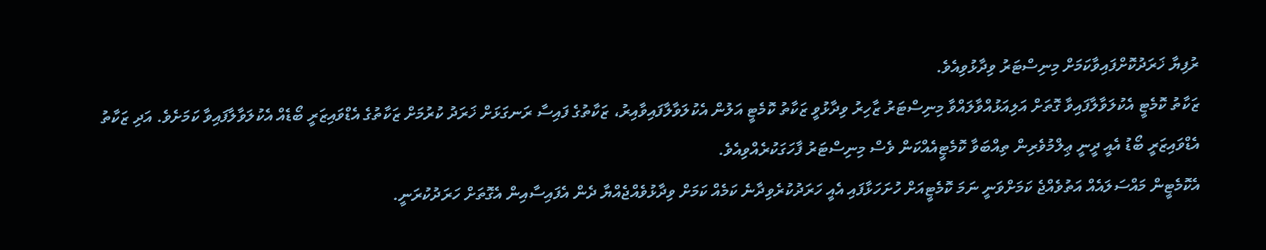ރުފިޔާ ޚަރަދުކޮށްފައިވާކަމަށް މިނިސްޓަރު ވިދާޅުވިއެވެ.
ޒަކާތު ކޮމެޓީ އެކުލަވާލާފައިވާ ގޮތަށް އަލިއަޅުއްވާލައްވާ މިނިސްޓަރު ޒާހިރު ވިދާޅުވީ ޒަކާތު ކޮމެޓީ އަލުން އެކުލަވާލާފައިވާއިރު، ޒަކާތުގެ ފައިސާ ރަނގަޅަށް ޚަރަދު ކުރުމަށް ޒަކާތުގެ އެޑްވައިޒަރީ ބޯޑެއް އެކުލަވާލާފައިވާ ކަމަށެވެ. އަދި ޒަކާތު އެޑްވައިޒަރީ ބޯޑު އެއީ ދީނީ ޢިލްމުވެރިން ތިއްބަވާ ކޮމެޓީއެއްކަން ވެސް މިނިސްޓަރު ފާހަގަކުރެއްވިއެވެ.
އެކޮމެޓީން މައްސަލައެއް އަތުވެއްޖެ ކަމަށްވަނީ ނަމަ ކޮމެޓީއަށް ހުށަހަޅާފައި އެއީ ހަރަދުކުރެވިދާނެ ކަމެއް ކަމަށް ވިދާޅުވެއްޖެއްޔާ ދެން އެފައިސާއިން އެގޮތަށް ހަރަދުކުރަނީ.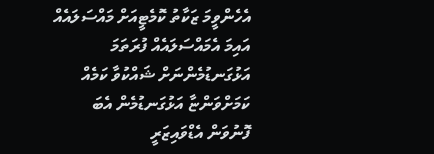އެހެންވީމަ ޒަކާތު ކޮމެޓީއަށް މައްސަލައެއް އައިމަ އެމައްސަލައެއް ފުރަތަމަ އަޅުގަނޑުމެންނަށް ޝައްކުވާ ކަމެއް ކަމަށްވަންޏާ އަޅުގަނޑުމެން އެބަ ފޮނުވަން އެޑްވައިޒަރީ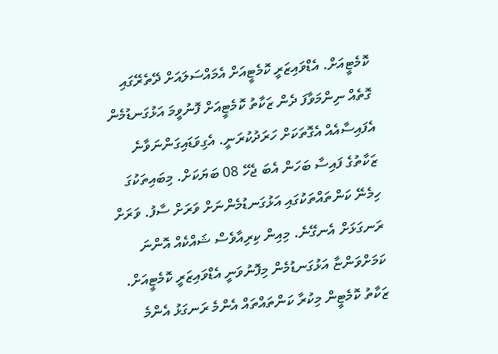ކޮމެޓީއަށް. އެޑްވައިޒަރީ ކޮމެޓީއަށް އެމައްސަލައަށް ދޭތެރޭގައި ގޮތެއް ނިންމަވާފަ ދެން ޒަކާތު ކޮމެޓީއަށް ފޮނުވީމަ އަޅުގަނޑުމެން އެފައިސާއެއް އެގޮތަކަށް ހަރަދުކުރަނީ. އެގިވަޑައިގަންނަވާނެ ޒަކާތުގެ ފައިސާ ބަހަން އެބަ ޖެހޭ 08 ބަޔަކަށް. މިބައިތަކުގަ ހިމެނޭ ކަންތައްތަކުގައި އަޅުގަނޑުމެންނަށް ވަރަށް ސާފު. ވަރަށް ރަނގަޅަށް އެނގޭނެ. މިއިން ކިރިއާވެސް ޝައްކެއް އޮންނަ ކަމަށްވަންޏާ އަޅުގަނޑުމެން މިފޮނުވަނީ އެޑްވައިޒަރީ ކޮމެޓީއަށް. ޒަކާތު ކޮމެޓީން މިކުރާ ކަންތައްތައް އެންމެ ރަނގަޅު އެންމެ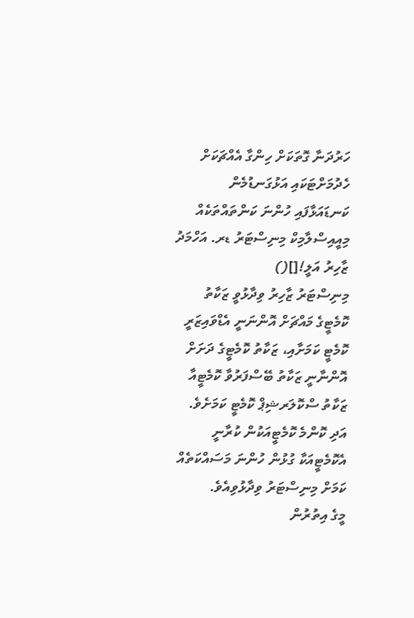ހަރުދަނާ ގޮތަކަށް ހިންގާ އެއްޗަކަށް ހެދުމަށްޓަކައި އަޅުގަނޑުމެން ކަނޑައަޅާފައި ހުންނަ ކަންތައްތަކެއް މިއީއިސްލާމިކް މިނިސްޓަރު ޑރ. އަހްމަދު ޒާހިރު އަލީ![]()
މިނިސްޓަރު ޒާހިރު ވިދާޅުވީ ޒަކާތު ކޮމެޓީގެ މައްޗަށް އޮންނަނީ އެޑްވައިޒަރީ ކޮމެޓީ ކަމަށާއި، ޒަކާތު ކޮމެޓީގެ ދަށަށް އޮންނާނީ ޒަކާތު ބޭސްފަރުވާ ކޮމެޓީއާ ޒަކާތު ސްކޮލަރޝިޕް ކޮމެޓީ ކަމަށެވެ. އަދި ކޮންމެ ކޮމެޓީއަކުން ކުރާނީ އެކޮމެޓީއަކާ ގުޅުން ހުންނަ މަސައްކަތެއް ކަމަށް މިނިސްޓަރު ވިދާޅުވިއެވެ.
މީގެ އިތުރުން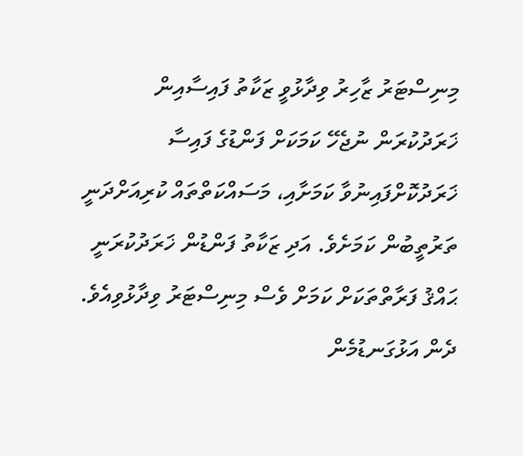މިނިސްޓަރު ޒާހިރު ވިދާޅުވީ ޒަކާތު ފައިސާއިން ޚަރަދުކުރަން ނުޖެހޭ ކަމަކަށް ފަންޑުގެ ފައިސާ ޚަރަދުކޮށްފައިނުވާ ކަމަށާއި، މަސައްކަތްތައް ކުރިއަށްދަނީ ތަރުތީބުން ކަމަށެވެ. އަދި ޒަކާތު ފަންޑުން ޚަރަދުކުރަނީ ޙައްޤު ފަރާތްތަކަށް ކަމަށް ވެސް މިނިސްޓަރު ވިދާޅުވިއެވެ.
ދެން އަޅުގަނޑުމެން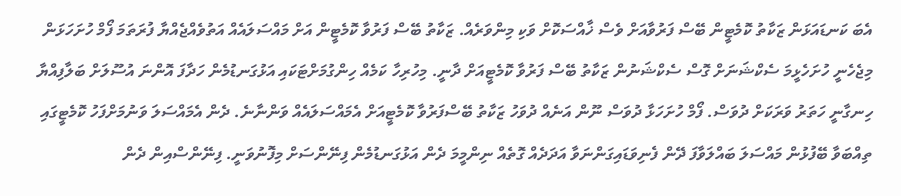އެބަ ކަނޑައަޅަން ޒަކާތު ކޮމެޓީން ބޭސް ފަރުވާއަށް ވެސް ޚާއްސަކޮށް ވަކި މިންވަރެއް. ޒަކާތު ބޭސް ފަރުވާ ކޮމެޓީން އަށް މައްސަލައެއް އަތުވެއްޖެއްޔާ ފުރަތަމަ ފޯމް ހުށަހަޅަން މިޖެހެނީ ހުށަހެޅީމަ ސެކްޝަނަށް ގޮސް ސެކްޝަނުން ޒަކާތު ބޭސް ފަރުވާ ކޮމެޓީއަށް ދާނީ. މިހުރިހާ ކަމެއް ހިންގުމަށްޓަކައި އަޅުގަނޑުމެން ހަދާފަ އޮންނަ އުސޫލަށް ބަލާފިއްޔާ ހިނގާނީ ހަތަރު ވަރަކަށް ދުވަސް. ފޯމް ހުށަހަޅާ ދުވަސް ނޫން އަނެއް ދުވަހު ޒަކާތު ބޭސްފަރުވާ ކޮމެޓީއަށް އެމައްސަލައެއް ވަންނާނެ. ދެން އެމައްސަލަ ވަނުމަށްފަހު ކޮމެޓީގައި ތިއްބަވާ ބޭފުޅުން މައްސަލަ ބައްލަވާފަ ދޭން ފެނިވަޑައިގަންނަވާ އަދަދެއް ގޮތެއް ނިންމީމަ ދެން އަޅުގަނޑުމެން ފިނޭންސަށް މިފޮނުވަނީ. ފިނޭންސްއިން ދެން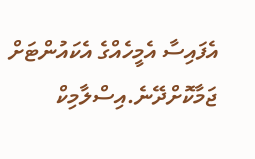އެފައިސާ އެމީހެއްގެ އެކައުންޓަށް ޖަމާކޮށްދޭނެ.އިސްލާމިކް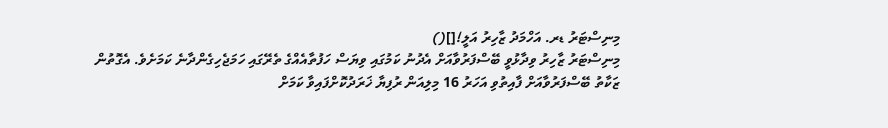މިނިސްޓަރު ޑރ. އަހްމަދު ޒާހިރު އަލީ![]()
މިނިސްޓަރު ޒާހިރު ވިދާޅުވީ ބޭސްފަރުވާއަށް އެދުނު ކަމުގައި ވިޔަސް ހަފުތާއެއްގެ ތެރޭގައި ހަމަޖެހިގެންދާނެ ކަމަށެވެ. އެގޮތުން ޒަކާތު ބޭސްފަރުވާއަށް ފާއިތުވި އަހަރު 16 މިލިއަން ރުފިޔާ ޚަރަދުކޮށްފައިވާ ކަމަށް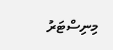މިނިސްޓަރު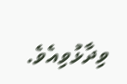ވިދާޅުވިއެވެ.